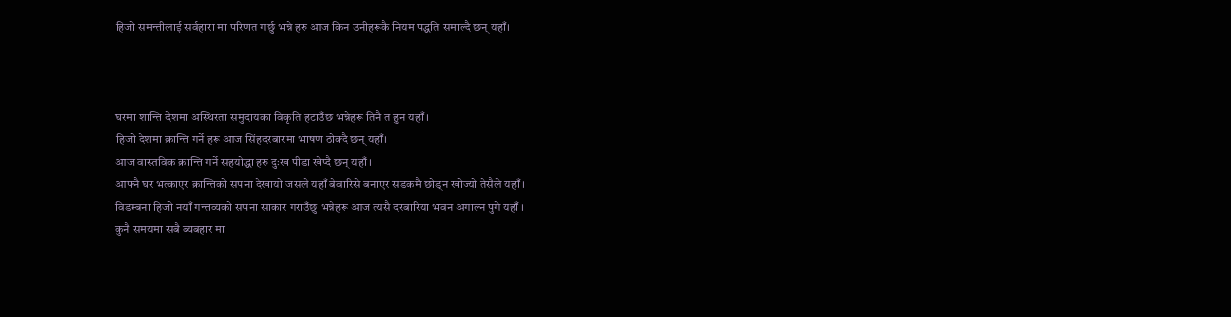हिजो समन्तीलाई सर्वहारा मा परिणत गर्छु भन्ने हरु आज किन उनीहरूकै नियम पद्धति समाल्दै छन् यहाँ।



घरमा शान्ति देशमा अस्थिरता समुदायका विकृति हटाउँछ भन्नेहरू तिनै त हुन यहाँ ।
हिजो देशमा क्रान्ति गर्ने हरू आज सिंहदरबारमा भाषण ठोक्दै छन् यहाँ।
आज वास्तविक क्रान्ति गर्ने सहयोद्धा हरु दुःख पीडा खेप्दै छन् यहाँ ।
आफ्नै घर भत्काएर क्रान्तिको सपना देखायो जसले यहाँ बेवारिसे बनाएर सडकमै छोड्न खोज्यो तेसैले यहाँ ।
विडम्बना हिजो नयाँ गन्तव्यको सपना साकार गराउँछु भन्नेहरू आज त्यसै दरबारिया भवन अगाल्न पुगे यहाँ ।
कुनै समयमा सबै ब्यबहार मा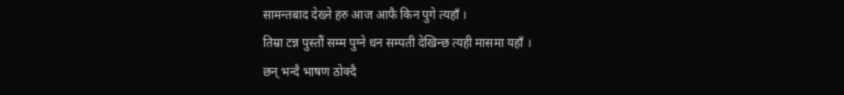सामन्तबाद देख्ने हरु आज आफै किन पुगे त्यहाँ ।
तिम्रा टन्न पुस्तौं सम्म पुग्ने धन सम्पती देखिन्छ त्यही मासमा यहाँ ।
छन् भन्दै भाषण ठोक्दै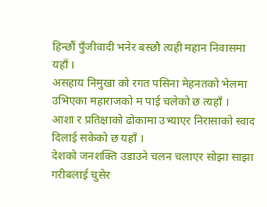हिन्छौं पुँजीवादी भनेर बस्छौ त्यही महान निवासमा यहाँ ।
असहाय निमुखा को रगत पसिना मेहनतको भेलमा उभिएका महाराजको म पाई चलेको छ त्यहाँ ।
आशा र प्रतिक्षाको ढोकामा उभ्याएर निरासाको स्वाद दिलाई सकेको छ यहाँ ।
देशको जनशक्ति उडाउने चलन चलाएर सोझा साझा गरीबलाई चुसेर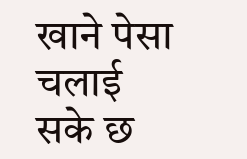खाने पेसा चलाई सके छ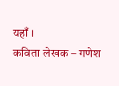यहाँ ।
कविता लेखक – गणेश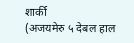शार्की
(अजयमेरु ५ देबल हाल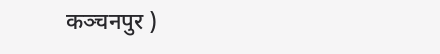कञ्चनपुर )